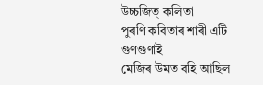উচ্চজিত্ কলিতা
পুৰণি কবিতাৰ শাৰী এটি গুণগুণাই
মেজিৰ উমত বহি আছিল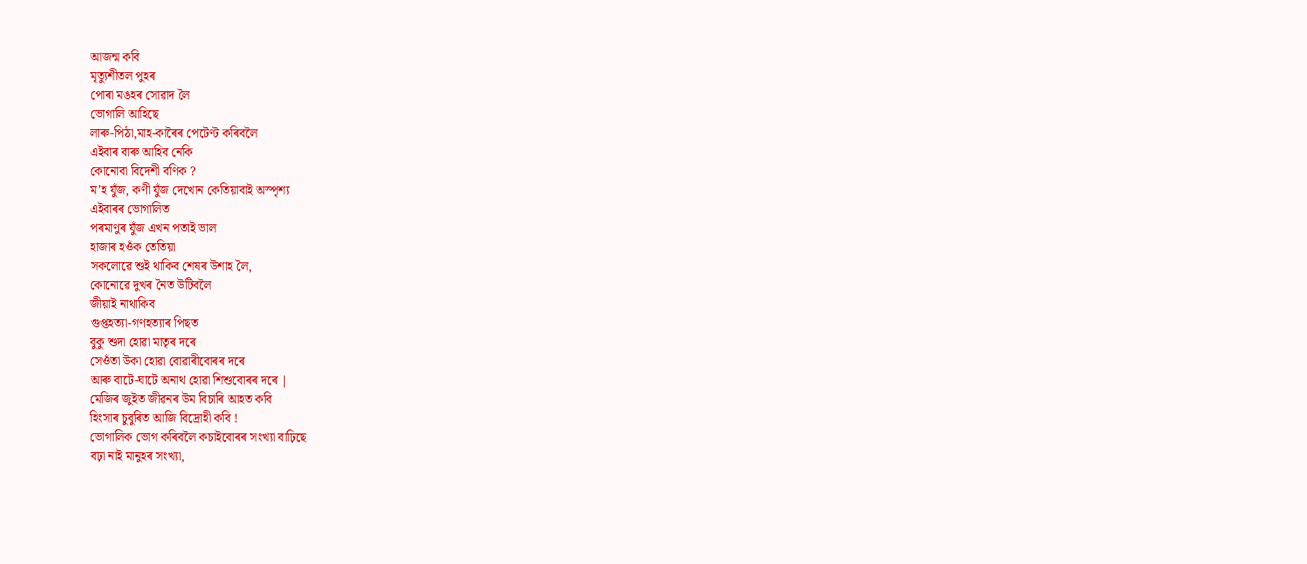আজন্ম কবি
মৃত্যুশীতল পুহৰ
পোৰা মঙহৰ সোৱাদ লৈ
ভোগালি আহিছে
লাৰু-পিঠা,মাহ-কাৰৈৰ পেটেণ্ট কৰিবলৈ
এইবাৰ বাৰু আহিব নেকি
কোনোবা বিদেশী বণিক ?
ম’হ যুঁজ, কণী যুঁজ দেখোন কেতিয়াবাই অস্পৃশ্য
এইবাৰৰ ভোগালিত
পৰমাণুৰ যুঁজ এখন পতাই ভাল
হাজাৰ হওঁক তেতিয়া
সকলোৱে শুই থাকিব শেষৰ উশাহ লৈ,
কোনোৱে দুখৰ নৈত উটিবলৈ
জীয়াই নাথাকিব
গুপ্তহত্যা-গণহত্যাৰ পিছত
বুকু শুদা হোৱা মাতৃৰ দৰে
সেওঁতা উকা হোৱা বোৱাৰীবোৰৰ দৰে
আৰু বাটে-ঘাটে অনাথ হোৱা শিশুবোৰৰ দৰে |
মেজিৰ জুইত জীৱনৰ উম বিচাৰি আহত কবি
হিংসাৰ চুবুৰিত আজি বিদ্রোহী কবি !
ভোগালিক ভোগ কৰিবলৈ কচাইবোৰৰ সংখ্যা বাঢ়িছে
বঢ়া নাই মানুহৰ সংখ্যা,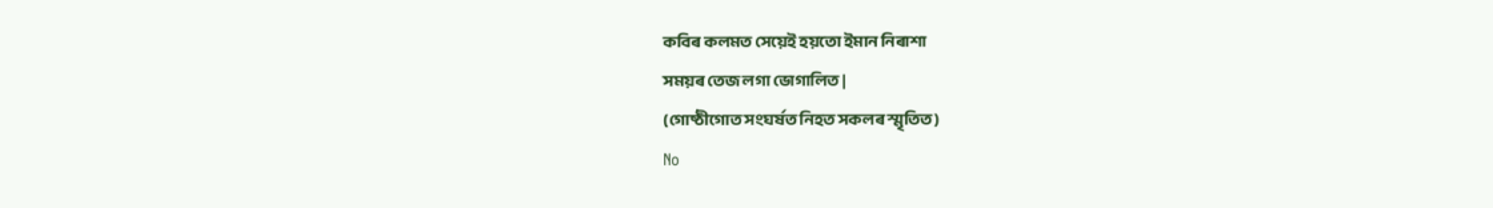কবিৰ কলমত সেয়েই হয়তো ইমান নিৰাশা
সময়ৰ তেজ লগা ভোগালিত |
(গোষ্ঠীগোত সংঘৰ্ষত নিহত সকলৰ স্মৃতিত)
No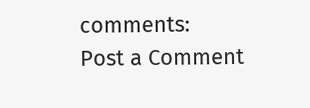comments:
Post a Comment